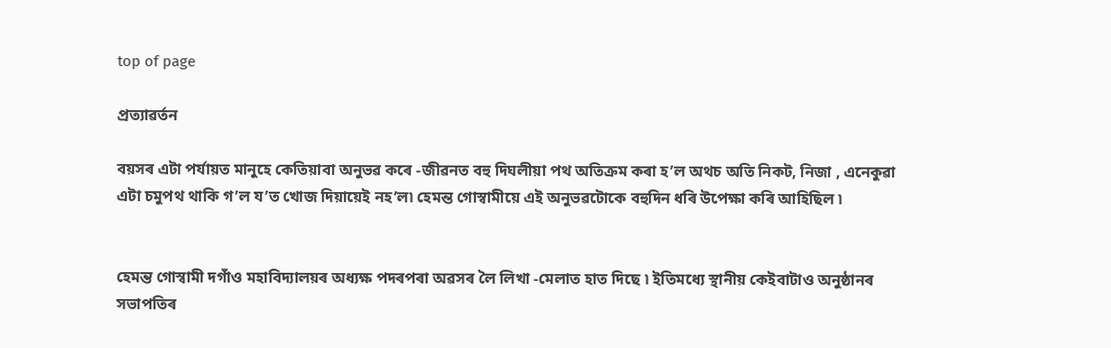top of page

প্ৰত্যাৱৰ্তন

বয়সৰ এটা পৰ্যায়ত মানুহে কেতিয়াবা অনুভৱ কৰে -জীৱনত বহু দিঘলীয়া পথ অতিক্ৰম কৰা হ’ল অথচ অতি নিকট, নিজা , এনেকুৱা এটা চমুপথ থাকি গ’ল য’ত খোজ দিয়ায়েই নহ’ল৷ হেমন্ত গোস্বামীয়ে এই অনুভৱটোকে বহুদিন ধৰি উপেক্ষা কৰি আহিছিল ৷


হেমন্ত গোস্বামী দগাঁও মহাবিদ্যালয়ৰ অধ্যক্ষ পদৰপৰা অৱসৰ লৈ লিখা -মেলাত হাত দিছে ৷ ইতিমধ্যে স্থানীয় কেইবাটাও অনুষ্ঠানৰ সভাপতিৰ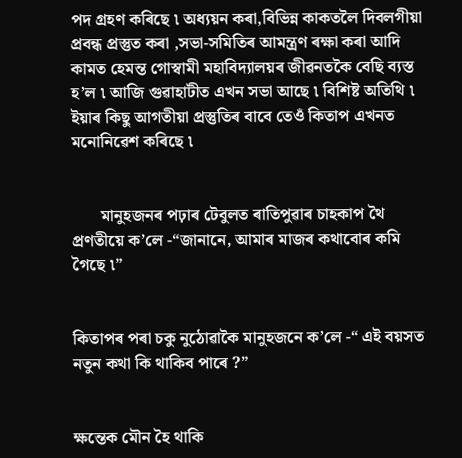পদ গ্ৰহণ কৰিছে ৷ অধ্যয়ন কৰা,বিভিন্ন কাকতলৈ দিবলগীয়া প্ৰবন্ধ প্ৰস্তুত কৰা ,সভা-সমিতিৰ আমন্ত্ৰণ ৰক্ষা কৰা আদি কামত হেমন্ত গোস্বামী মহাবিদ্যালয়ৰ জীৱনতকৈ বেছি ব্যস্ত হ’ল ৷ আজি গুৱাহাটীত এখন সভা আছে ৷ বিশিষ্ট অতিথি ৷ ইয়াৰ কিছু আগতীয়া প্ৰস্তুতিৰ বাবে তেওঁ কিতাপ এখনত মনোনিৱেশ কৰিছে ৷


       মানুহজনৰ পঢ়াৰ টেবুলত ৰাতিপুৱাৰ চাহকাপ থৈ প্ৰণতীয়ে ক’লে -“জানানে, আমাৰ মাজৰ কথাবোৰ কমি গৈছে ৷”


কিতাপৰ পৰা চকু নুঠোৱাকৈ মানুহজনে ক’লে -“ এই বয়সত নতুন কথা কি থাকিব পাৰে ?”


ক্ষন্তেক মৌন হৈ থাকি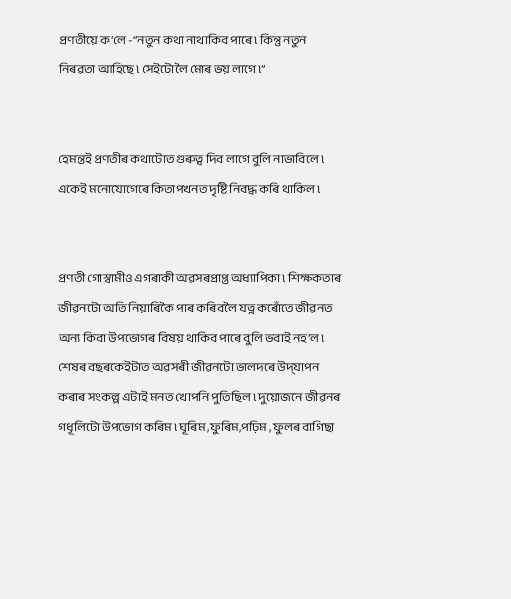প্ৰণতীয়ে ক’লে -“নতুন কথা নাথাকিব পাৰে ৷ কিন্তু নতুন নিৰৱতা আহিছে ৷ সেইটোলৈ মোৰ ভয় লাগে ৷”


হেমন্তই প্ৰণতীৰ কথাটোত গুৰুত্ব দিব লাগে বুলি নাভাবিলে ৷ একেই মনোযোগেৰে কিতাপখনত দৃষ্টি নিবদ্ধ কৰি থাকিল ৷


প্ৰণতী গোস্বামীও এগৰাকী অৱসৰপ্ৰাপ্ত অধ্যাপিকা ৷ শিক্ষকতাৰ জীৱনটো অতি নিয়াৰিকৈ পাৰ কৰিবলৈ যত্ন কৰোঁতে জীৱনত অন্য কিবা উপভোগৰ বিষয় থাকিব পাৰে বুলি ভবাই নহ’ল ৷ শেষৰ বছৰকেইটাত অৱসৰী জীৱনটো ভালদৰে উদ্‌যাপন কৰাৰ সংকল্প এটাই মনত খোপনি পুতিছিল ৷ দুয়োজনে জীৱনৰ গধূলিটো উপভোগ কৰিম ৷ ঘূৰিম ,ফুৰিম,পঢ়িম , ফুলৰ বাগিছা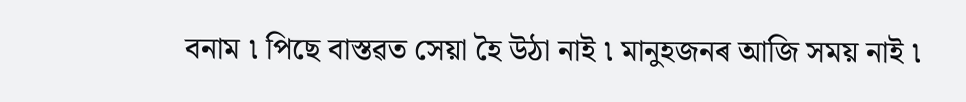বনাম ৷ পিছে বাস্তৱত সেয়া হৈ উঠা নাই ৷ মানুহজনৰ আজি সময় নাই ৷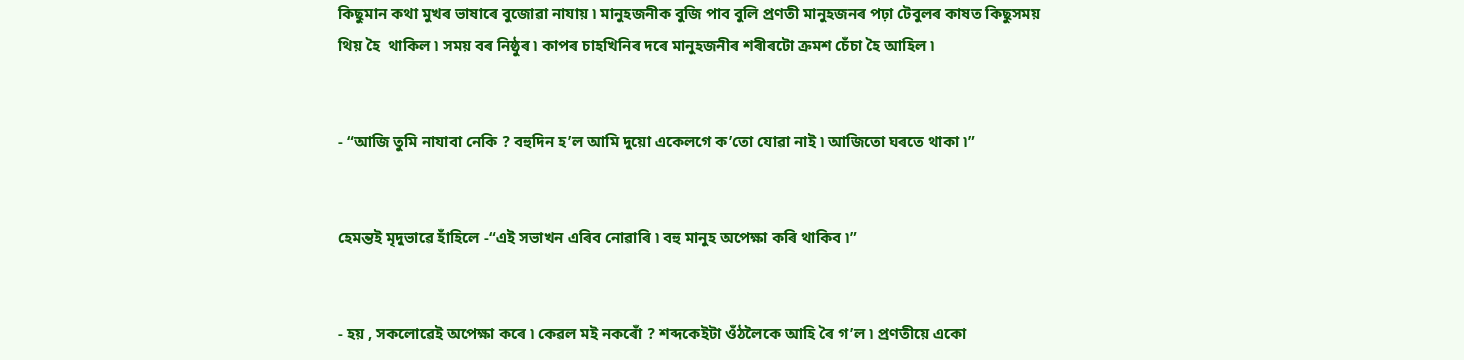কিছুমান কথা মুখৰ ভাষাৰে বুজোৱা নাযায় ৷ মানুহজনীক বুজি পাব বুলি প্ৰণতী মানুহজনৰ পঢ়া টেবুলৰ কাষত কিছুসময় থিয় হৈ  থাকিল ৷ সময় বৰ নিষ্ঠুৰ ৷ কাপৰ চাহখিনিৰ দৰে মানুহজনীৰ শৰীৰটো ক্ৰমশ চেঁচা হৈ আহিল ৷


- “আজি তুমি নাযাবা নেকি ? বহুদিন হ’ল আমি দুয়ো একেলগে ক’তো যোৱা নাই ৷ আজিতো ঘৰতে থাকা ৷”


হেমন্তই মৃদুভাৱে হাঁহিলে -“এই সভাখন এৰিব নোৱাৰি ৷ বহু মানুহ অপেক্ষা কৰি থাকিব ৷”


- হয় , সকলোৱেই অপেক্ষা কৰে ৷ কেৱল মই নকৰোঁ ? শব্দকেইটা ওঁঠলৈকে আহি ৰৈ গ’ল ৷ প্ৰণতীয়ে একো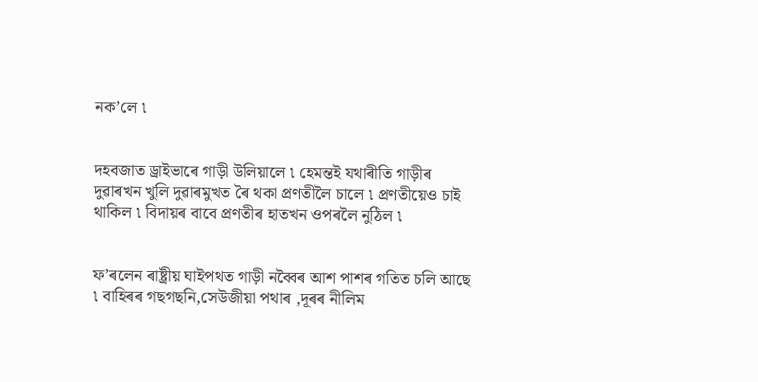নক’লে ৷


দহবজাত ড্ৰাইভাৰে গাড়ী উলিয়ালে ৷ হেমন্তই যথাৰীতি গাড়ীৰ দুৱাৰখন খুলি দুৱাৰমুখত ৰৈ থকা প্ৰণতীলৈ চালে ৷ প্ৰণতীয়েও চাই থাকিল ৷ বিদায়ৰ বাবে প্ৰণতীৰ হাতখন ওপৰলৈ নুঠিল ৷


ফ’ৰলেন ৰাষ্ট্ৰীয় ঘাইপথত গাড়ী নব্বৈৰ আশ পাশৰ গতিত চলি আছে ৷ বাহিৰৰ গছগছনি,সেউজীয়া পথাৰ ,দূৰৰ নীলিম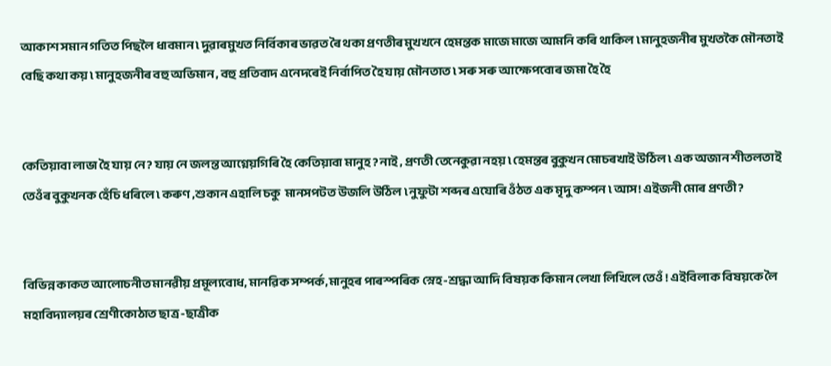আকাশ সমান গতিত পিছলৈ ধাবমান ৷ দুৱাৰমুখত নিৰ্বিকাৰ ভাৱত ৰৈ থকা প্ৰণতীৰ মুখখনে হেমন্তক মাজে মাজে আমনি কৰি থাকিল ৷ মানুহজনীৰ মুখতকৈ মৌনতাই বেছি কথা কয় ৷ মানুহজনীৰ বহু অভিমান , বহু প্ৰতিবাদ এনেদৰেই নিৰ্বাপিত হৈ যায় মৌনতাত ৷ সৰু সৰু আক্ষেপবোৰ জমা হৈ হৈ


কেতিয়াবা লাভা হৈ যায় নে ? যায় নে জলন্ত আগ্নেয়গিৰি হৈ কেতিয়াবা মানুহ ? নাই , প্ৰণতী তেনেকুৱা নহয় ৷ হেমন্তৰ বুকুখন মোচৰখাই উঠিল ৷ এক অজান শীতলতাই তেওঁৰ বুকুখনক হেঁচি ধৰিলে ৷ কৰুণ ,শুকান এহালি চকু  মানসপটত উজলি উঠিল ৷ নুফুটা শব্দৰ এযোৰি ওঁঠত এক মৃদু কম্পন ৷ আস! এইজনী মোৰ প্ৰণতী ?


বিভিন্ন কাকত আলোচনীত মানৱীয় প্ৰমূল্যবোধ, মানৱিক সম্পৰ্ক,মানুহৰ পাৰস্পৰিক স্নেহ-শ্ৰদ্ধা আদি বিষয়ক কিমান লেখা লিখিলে তেওঁ ! এইবিলাক বিষয়কে লৈ মহাবিদ্যালয়ৰ শ্ৰেণীকোঠাত ছাত্ৰ -ছাত্ৰীক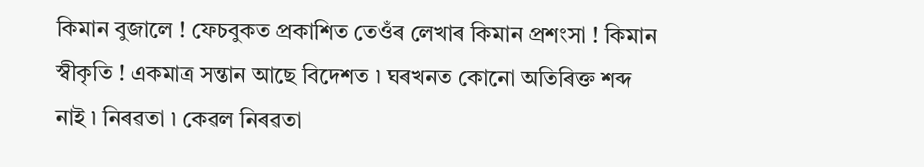কিমান বুজালে ! ফেচবুকত প্ৰকাশিত তেওঁৰ লেখাৰ কিমান প্ৰশংসা ! কিমান স্বীকৃতি ! একমাত্ৰ সন্তান আছে বিদেশত ৷ ঘৰখনত কোনো অতিৰিক্ত শব্দ নাই ৷ নিৰৱতা ৷ কেৱল নিৰৱতা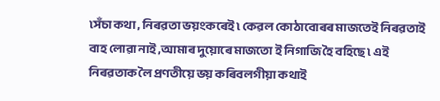৷সঁচা কথা , নিৰৱতা ভয়ংকৰেই ৷ কেৱল কোঠাবোৰৰ মাজতেই নিৰৱতাই বাহ লোৱা নাই ,আমাৰ দুয়োৰে মাজতো ই নিগাজি হৈ বহিছে ৷ এই নিৰৱতাক লৈ প্ৰণতীয়ে ভয় কৰিবলগীয়া কথাই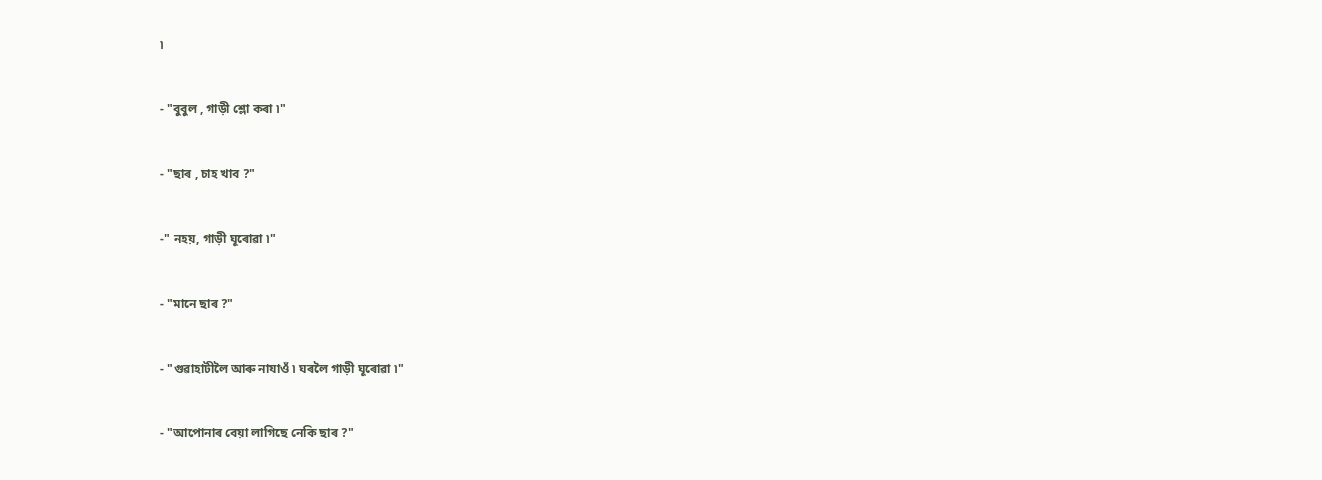৷


- "বুবুল , গাড়ী শ্লো কৰা ৷"


- "ছাৰ , চাহ খাব ?"


-" নহয়, গাড়ী ঘূৰোৱা ৷"


- "মানে ছাৰ ?"


- "গুৱাহাটীলৈ আৰু নাযাওঁ ৷ ঘৰলৈ গাড়ী ঘূৰোৱা ৷"


- "আপোনাৰ বেয়া লাগিছে নেকি ছাৰ ?"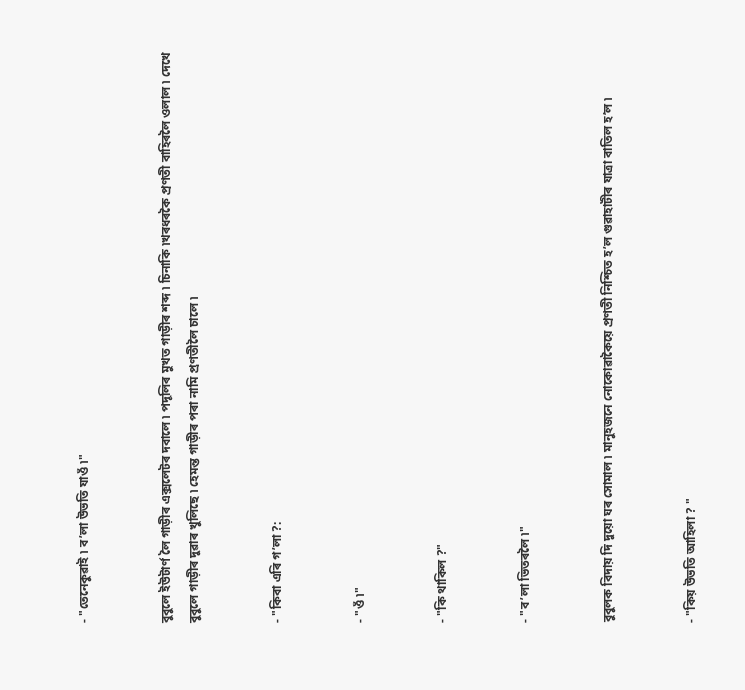- "তেনেকুৱাই ৷ ব’লা উভতি যাওঁ ৷"


বুবুলে ইউটাৰ্ণ লৈ গাড়ীৰ এক্সলেটৰ দবালে ৷ পদূলিৰ মুখত গাড়ীৰ শব্দ ৷ চিনাকি ৷খৰধৰকৈ প্ৰণতী বাহিৰলৈ ওলাল ৷ দেখে বুবুলে গাড়ীৰ দুৱাৰ খুলিছে ৷ হেমন্ত গাড়ীৰ পৰা নামি প্ৰণতীলৈ চালে ৷


- "কিবা এৰি গ’লা ?:


- "ওঁ ৷"


- "কি থাকিল ?"


- "ব’লা ভিতৰলৈ ৷"


বুবুলক বিদায় দি দুয়ো ঘৰ সোমাল ৷ মানুহজনে নোকোৱাকৈয়ে প্ৰণতী নিশ্চিত হ’ল গুৱাহাটীৰ যাত্ৰা বাতিল হ’ল ৷


- "কিয় উভতি আহিলা ? "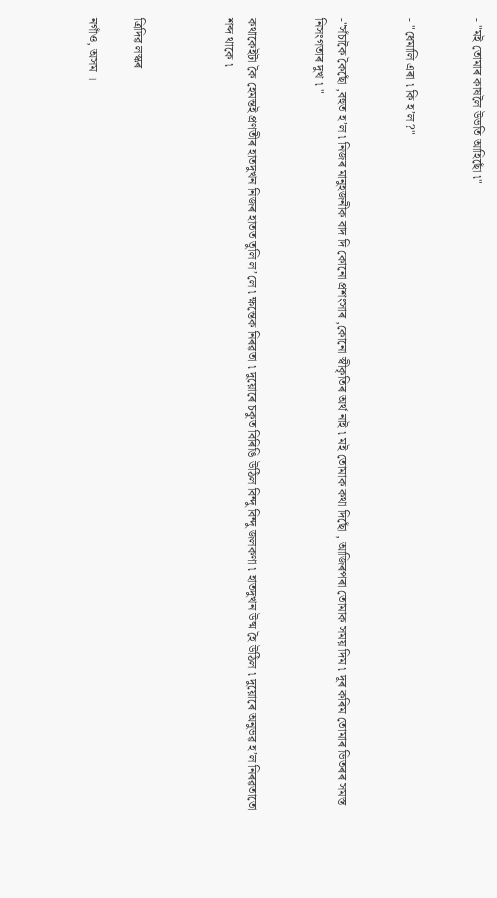- "মই তোমাৰ কাষলৈ উভতি আহিছোঁ ৷"


- "ধেমালি এৰা ৷ কি হ’ল ?"


-"সঁচাকৈ কৈছোঁ ,বহুত হ’ল ৷ নিজৰ মানুহজনীক বাদ দি কোনো প্ৰশংসাৰ ,কোনো স্বীকৃতিৰ অৰ্থ নাই ৷ মই তোমাক কথা দিছোঁ , আজিৰপৰা তোমাক সময় দিম ৷ দূৰ কৰিম তোমাৰ ভিতৰৰ সমস্ত নিসংগতাৰ দুখ ৷ "


কথাকেইটা কৈ হেমন্তই প্ৰণতীৰ হাতদুখন নিজৰ হাতত তুলি ল’লে ৷ ক্ষন্তেক নিৰৱতা ৷ দুয়োৰে চকুত বিৰিঙি উঠিল বিন্দু বিন্দু জলকণা ৷ হাতদুখন উষ্ম হৈ উঠিল ৷ দুয়োৰে অনুভৱ হ’ল নিৰৱতাতো শব্দ থাকে ৷



ত্ৰিদিৱ লস্কৰ

নগাঁও, অসম ।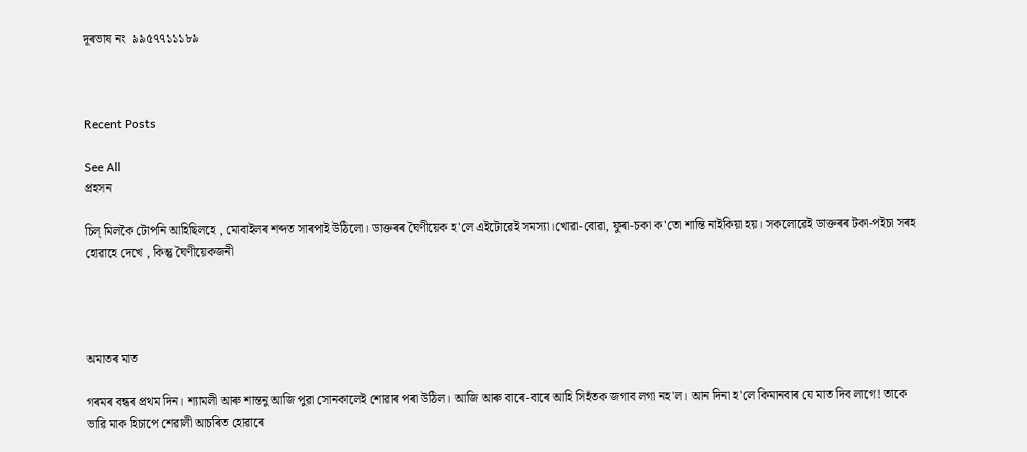দূৰভাষ নং  ৯৯৫৭৭১১১৮৯



Recent Posts

See All
প্ৰহসন

চিল্ মিলকৈ টোপনি আহিছিলহে , মোবাইলৰ শব্দত সাৰপাই উঠিলো। ডাক্তৰৰ ঘৈণীয়েক হ'লে এইটোৱেই সমস্যা।খোৱা-বোৱা, ফুৰা-চকা ক'তো শান্তি নাইকিয়া হয়। সকলোৱেই ডাক্তৰৰ টকা-পইচা সৰহ হোৱাহে দেখে , কিন্তু ঘৈণীয়েকজনী




অমাতৰ মাত

গৰমৰ বন্ধৰ প্ৰথম দিন। শ্যামলী আৰু শান্তনু আজি পুৱা সোনকালেই শোৱাৰ পৰা উঠিল। আজি আৰু বাৰে-বাৰে আহি সিহঁতক জগাব লগা নহ'ল। আন দিনা হ'লে কিমানবাৰ যে মাত দিব লাগে! তাকে ভাৱি মাক হিচাপে শেৱালী আচৰিত হোৱাৰে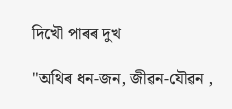দিখৌ পাৰৰ দুখ

"অথিৰ ধন-জন, জীৱন-যৌৱন ,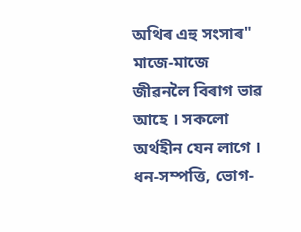অথিৰ এহু সংসাৰ" মাজে-মাজে জীৱনলৈ বিৰাগ ভাৱ আহে । সকলো অৰ্থহীন যেন লাগে । ধন-সম্পত্তি, ভোগ-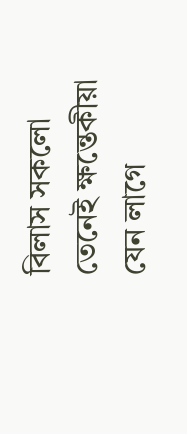বিলাস সকলো তেনেই ক্ষন্তেকীয়া যেন লাগে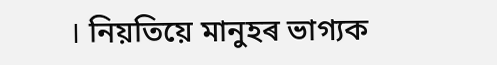। নিয়তিয়ে মানুহৰ ভাগ্যক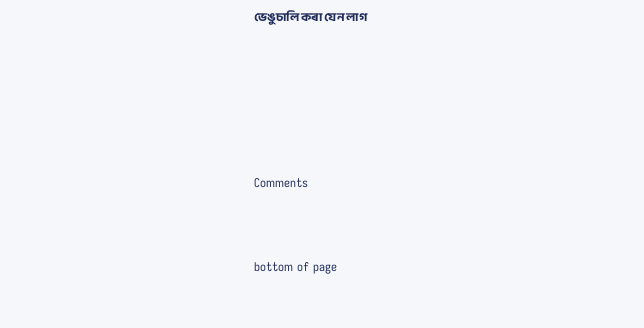ভেঙুচালি কৰা যেন লাগ





Comments


bottom of page